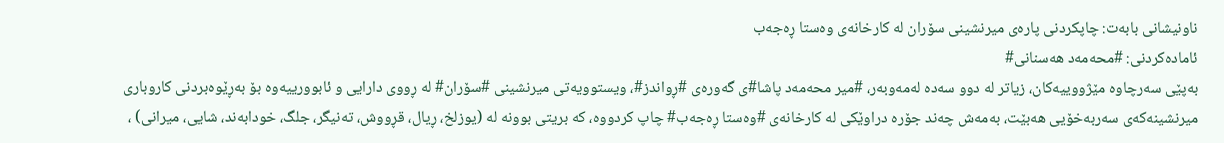ناونیشانی بابەت: چاپکردنی پارەی میرنشینی سۆران لە کارخانەی وەستا ڕەجەب
ئامادەکردنی: #محەمەد هەسنانی#
بەپێی سەرچاوە مێژووییەکان، زیاتر لە دوو سەدە لەمەوبەر، #میر محەمەد پاشا#ی گەورەی #ڕواندز#، ویستوویەتی میرنشینی #سۆران# لە ڕووی دارایی و ئابوورییەوە بۆ بەڕێوەبردنی کاروباری میرنشینەکەی سەربەخۆیی هەبێت، بەمەش چەند جۆرە دراوێکی لە کارخانەی #وەستا ڕەجەب# چاپ کردووە، کە بریتی بوونە لە (یوزلخ، ڕیال، قڕووش، تەنیگر، جلگ، خودابەند، شایی، میرانی) ،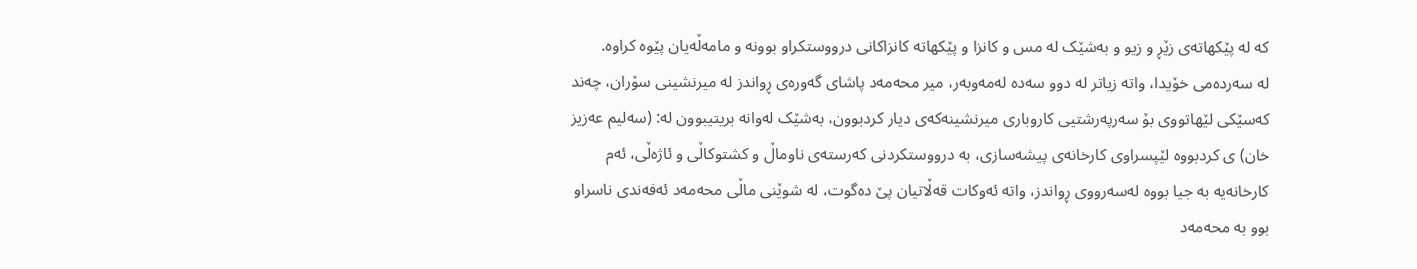کە لە پێکهاتەی زێڕ و زیو و بەشێک لە مس و کانزا و پێکهاتە کانزاکانی درووستکراو بوونە و مامەڵەیان پێوە کراوە.
لە سەردەمی خۆیدا، واتە زیاتر لە دوو سەدە لەمەوبەر، میر محەمەد پاشای گەورەی ڕواندز لە میرنشینی سۆران، چەند کەسێکی لێهاتووی بۆ سەرپەرشتیی کاروباری میرنشینەکەی دیار کردبوون، بەشێک لەوانە بریتیبوون لە: (سەلیم عەزیز خان) ی کردبووە لێپسراوی کارخانەی پیشەسازی، بە درووستکردنی کەرستەی ناوماڵ و کشتوکاڵی و ئاژەڵی، ئەم کارخانەیە بە جیا بووە لەسەرووی ڕواندز، واتە ئەوکات قەڵاتیان پێ دەگوت، لە شوێنی ماڵی محەمەد ئەفەندی ناسراو بوو بە محەمەد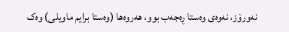نەورۆز، نەوەی وەستا ڕەجەب بوو، هەروەها (وەستا برایم ماویلی) وەک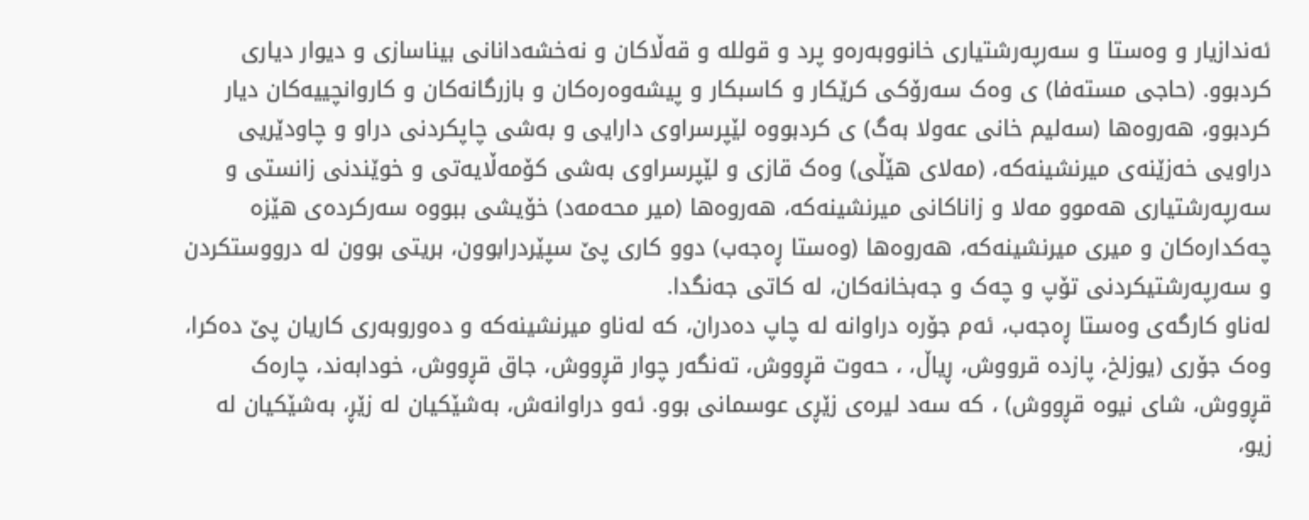ئەندازیار و وەستا و سەرپەرشتیاری خانووبەرەو پرد و قوللە و قەڵاکان و نەخشەدانانی بیناسازی و دیوار دیاری کردبوو. (حاجی مستەفا) ی وەک سەرۆکی کرێکار و کاسبکار و پیشەوەرەکان و بازرگانەکان و کاروانچییەکان دیار کردبوو، هەروەها (سەلیم خانی عەولا بەگ) ی کردبووە لێپرسراوی دارایی و بەشی چاپکردنی دراو و چاودێریی دراویی خەزێنەی میرنشینەکە، (مەلای هێڵی) وەک قازی و لێپرسراوی بەشی کۆمەڵایەتی و خوێندنی زانستی و سەرپەرشتیاری هەموو مەلا و زاناکانی میرنشینەکە، هەروەها (میر محەمەد) خۆیشی ببووە سەرکردەی هێزە چەکدارەکان و میری میرنشینەکە، هەروەها (وەستا ڕەجەب) دوو کاری پێ سپێردرابوون، بریتی بوون لە درووستکردن و سەرپەرشتیکردنی تۆپ و چەک و جەبخانەکان، لە کاتی جەنگدا.
لەناو کارگەی وەستا ڕەجەب، ئەم جۆرە دراوانە لە چاپ دەدران، کە لەناو میرنشینەکە و دەوروبەری کاریان پێ دەکرا، وەک جۆری (یوزلخ، پازدە قرووش، ڕیاڵ، ، حەوت قڕووش، تەنگەر چوار قڕووش، جاق قڕووش، خودابەند، چارەک قڕووش، شای نیوە قڕووش) ، کە سەد لیرەی زێڕی عوسمانی بوو. ئەو دراوانەش، بەشێکیان لە زێڕ، بەشێکیان لە زیو،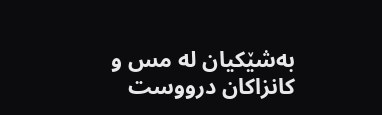بەشێکیان لە مس و کانزاکان درووست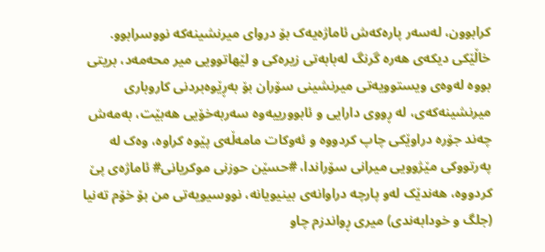کرابوون، لەسەر پارەکەش ئاماژەیەک بۆ دروای میرنشینەکە نووسرابوو.
خاڵێکی دیکەی هەرە گرنگ لەبابەتی زیرەکی و لێهاتوویی میر محەمەد، بریتی بووە لەوەی ویستوویەتی میرنشینی سۆران بۆ بەڕێوەبردنی کاروباری میرنشینەکەی، لە ڕووی دارایی و ئابوورییەوە سەربەخۆیی هەبێت، بەمەش چەند جۆرە دراوێکی چاپ کردووە و ئەوکات مامەڵەی پێوە کراوە، وەک لە پەرتووکی مێژوویی میرانی سۆراندا، #حسێن حوزنی موکریانی# ئاماژەی پێ کردووە، هەندێک لەو پارچە دراوانەی بینیویانە، نووسیویەتی من بۆ خۆم تەنیا (جلگ و خودابەندی) میری ڕواندزم چاو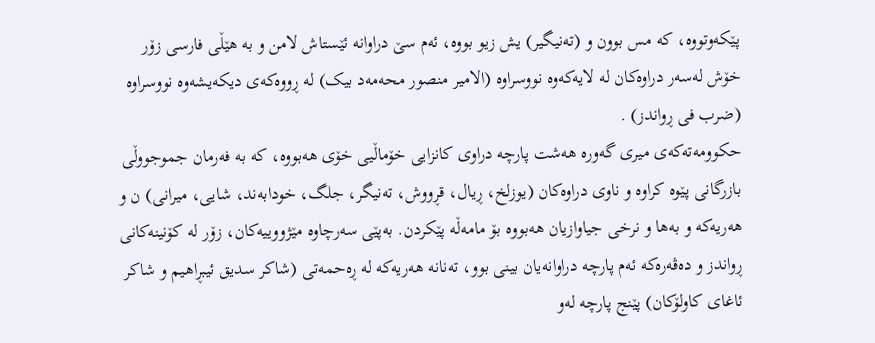پێکەوتووە، کە مس بوون و (تەنیگیر) یش زیو بووە، ئەم سێ دراوانە ئێستاش لامن و بە هێڵی فارسی زۆر خۆش لەسەر دراوەکان لە لایەکەوە نووسراوە (الامیر منصور محەمەد بیک) لە ڕووەکەی دیکەیشەوە نووسراوە (ضرب فی ڕواندز) .
حکوومەتەکەی میری گەورە هەشت پارچە دراوی کانزایی خۆماڵیی خۆی هەبووە، کە بە فەرمان جموجووڵی بازرگانی پێوە کراوە و ناوی دراوەکان (یوزلخ، ڕیال، قڕووش، تەنیگر، جلگ، خودابەند، شایی، میرانی) ن و هەریەکە و بەها و نرخی جیاوازیان هەبووە بۆ مامەڵە پێکردن. بەپێی سەرچاوە مێژووییەکان، زۆر لە کۆنینەکانی ڕواندز و دەڤەرەکە ئەم پارچە دراوانەیان بینی بوو، تەنانە هەریەکە لە ڕەحمەتی (شاکر سدیق ئیبڕاهیم و شاکر ئاغای کاولۆکان) پێنج پارچە لەو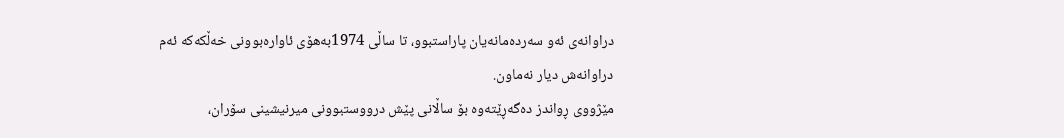دراوانەی ئەو سەردەمانەیان پاراستبوو، تا ساڵی 1974بەهۆی ئاوارەبوونی خەڵکەکە ئەم دراوانەش دیار نەماون.
مێژووی ڕواندز دەگەڕێتەوە بۆ ساڵانی پێش درووستبوونی میرنیشینی سۆران،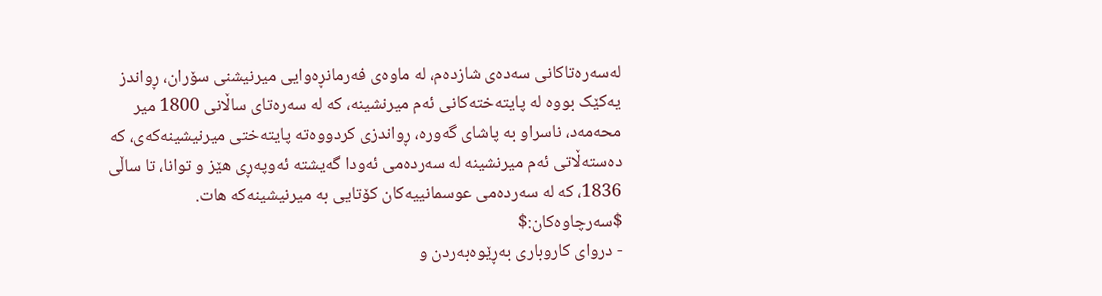لەسەرەتاکانی سەدەی شازدەم، لە ماوەی فەرمانڕەوایی میرنیشنی سۆران، ڕواندز یەکێک بووە لە پایتەختەکانی ئەم میرنشینە، کە لە سەرەتای ساڵانی 1800 میر محەمەد، ناسراو بە پاشای گەورە، ڕواندزی کردووەتە پایتەختی میرنیشینەکەی، کە دەستەڵاتی ئەم میرنشینە لە سەردەمی ئەودا گەیشتە ئەوپەڕی هێز و توانا، تا ساڵی 1836، کە لە سەردەمی عوسمانییەکان کۆتایی بە میرنیشینەکە هات.
$سەرچاوەکان:$
- دروای کاروباری بەڕێوەبەردن و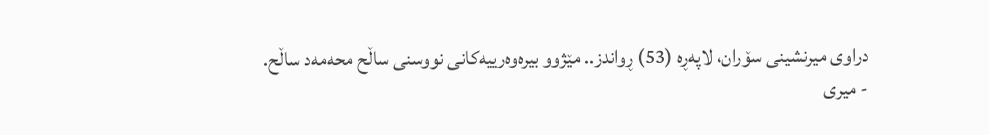دراوی میرنشینی سۆران، لاپەڕە (53) ڕواندز.. مێژوو بیرەوەرییەکانی نووسنی ساڵح محەمەد ساڵح.
- میری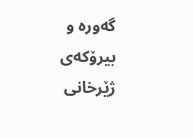گەورە و بیرۆکەی ژێرخانی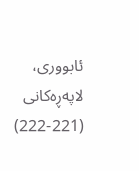ئابووری، لاپەڕەکانی (221-222)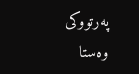پەرتووکی وەستا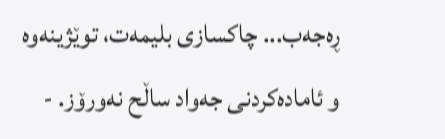ڕەجەب... چاکسازی بلیمەت، توێژینەوە و ئامادەکردنی جەواد ساڵح نەورۆز. -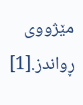مێژووی ڕواندز.[1]